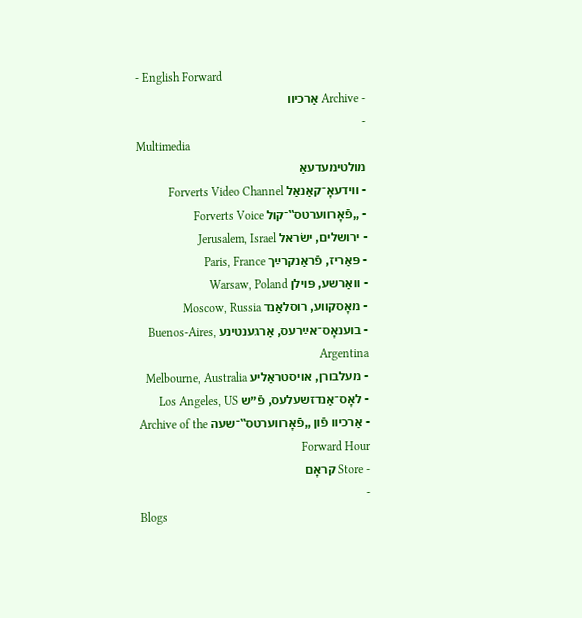- English Forward
- Archive אַרכיוו
-
Multimedia
מולטימעדעאַ
- ווידעאָ־קאַנאַל Forverts Video Channel
- „פֿאָרווערטס‟־קול Forverts Voice
- ירושלים, ישׂראל Jerusalem, Israel
- פּאַריז, פֿראַנקרײַך Paris, France
- וואַרשע, פּוילן Warsaw, Poland
- מאָסקווע, רוסלאַנד Moscow, Russia
- בוענאָס־אײַרעס, אַרגענטינע Buenos-Aires, Argentina
- מעלבורן, אויסטראַליע Melbourne, Australia
- לאָס־אַנדזשעלעס, פֿ״ש Los Angeles, US
- אַרכיוו פֿון „פֿאָרווערטס‟־שעה Archive of the Forward Hour
- Store קראָם
-
Blogs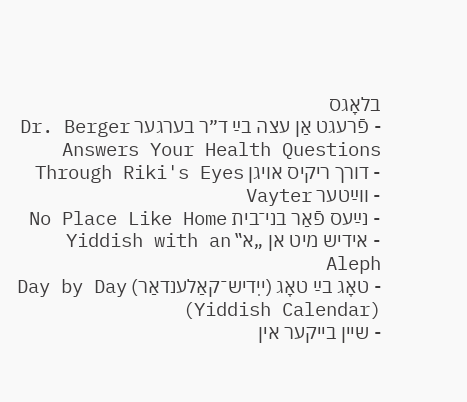בלאָגס
- פֿרעגט אַן עצה בײַ ד״ר בערגער Dr. Berger Answers Your Health Questions
- דורך ריקיס אויגן Through Riki's Eyes
- ווײַטער Vayter
- נײַעס פֿאַר בני־בית No Place Like Home
- אידיש מיט אן „א‟ Yiddish with an Aleph
- טאָג בײַ טאָג (ייִדיש־קאַלענדאַר) Day by Day (Yiddish Calendar)
- שיין בייקער אין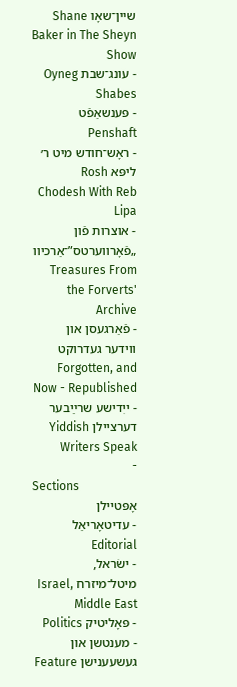שיין־שאָו Shane Baker in The Sheyn Show
- עונג־שבת Oyneg Shabes
- פּענשאַפֿט Penshaft
- ראָש־חודש מיט ר׳ ליפּא Rosh Chodesh With Reb Lipa
- אוצרות פֿון „פֿאָרווערטס”־אַרכיוו Treasures From the Forverts' Archive
- פֿאַרגעסן און ווידער געדרוקט Forgotten, and Now - Republished
- ייִדישע שרײַבער דערציילן Yiddish Writers Speak
-
Sections
אָפּטיילן
- עדיטאָריאַל Editorial
- ישׂראל, מיטל־מיזרח Israel, Middle East
- פּאָליטיק Politics
- מענטשן און געשעענישן Feature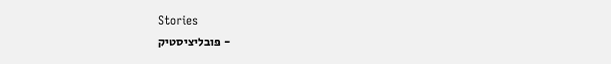Stories
- פּובליציסטיק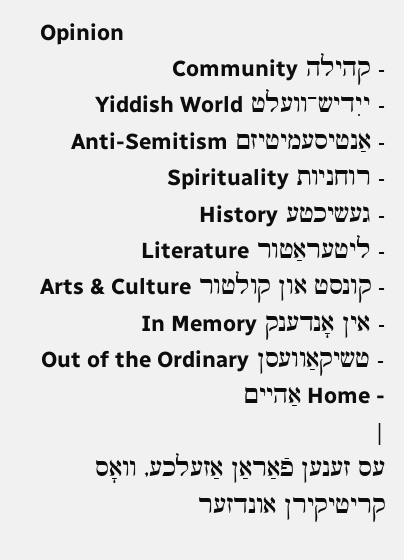Opinion
- קהילה Community
- ייִדיש־וועלט Yiddish World
- אַנטיסעמיטיזם Anti-Semitism
- רוחניות Spirituality
- געשיכטע History
- ליטעראַטור Literature
- קונסט און קולטור Arts & Culture
- אין אָנדענק In Memory
- טשיקאַוועסן Out of the Ordinary
- Home אַהיים
|
עס זענען פֿאַראַן אַזעלכע, וואָס קריטיקירן אונדזער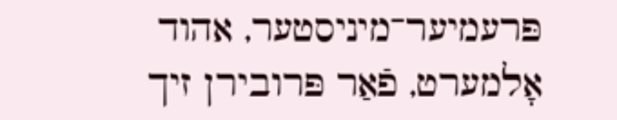פּרעמיער־מיניסטער, אהוד אָלמערט, פֿאַר פּרובירן זיך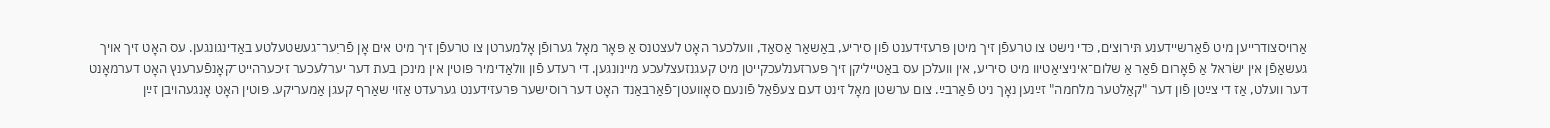אַרויסצודרייען מיט פֿאַרשיידענע תּירוצים, כּדי נישט צו טרעפֿן זיך מיטן פּרעזידענט פֿון סיריע, באַשאַר אַסאַד, וועלכער האָט לעצטנס אַ פּאָר מאָל גערופֿן אָלמערטן צו טרעפֿן זיך מיט אים אָן פֿריִער־געשטעלטע באַדינגונגען. עס האָט זיך אויך געשאַפֿן אין ישׂראל אַ פֿאָרום פֿאַר אַ שלום־איניציאַטיוו מיט סיריע, אין וועלכן עס באַטייליקן זיך פּערזענלעכקייטן מיט קעגנזעצלעכע מיינונגען. די רעדע פֿון וולאַדימיר פּוטין אין מינכן בעת דער יערלעכער זיכערהייט־קאָנפֿערענץ האָט דערמאָנט דער וועלט, אַז די צײַטן פֿון דער "קאַלטער מלחמה" זײַנען נאָך ניט פֿאַרבײַ. צום ערשטן מאָל זינט דעם צעפֿאַל פֿונעם סאָוועטן־פֿאַרבאַנד האָט דער רוסישער פּרעזידענט גערעדט אַזוי שאַרף קעגן אַמעריקע. פּוטין האָט אָנגעהויבן זײַן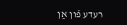רעדע פֿון אַן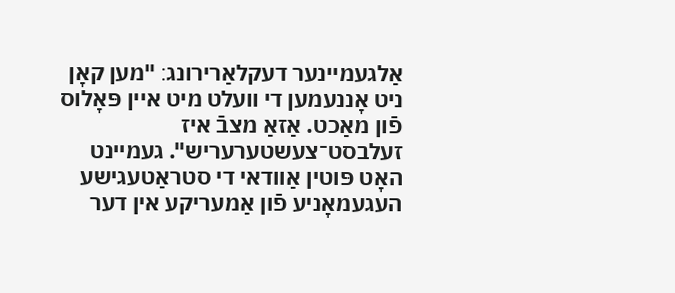אַלגעמיינער דעקלאַרירונג׃ "מען קאָן ניט אָננעמען די וועלט מיט איין פּאָלוס פֿון מאַכט. אַזאַ מצבֿ איז זעלבסט־צעשטערעריש". געמיינט האָט פּוטין אַוודאי די סטראַטעגישע העגעמאָניע פֿון אַמעריקע אין דער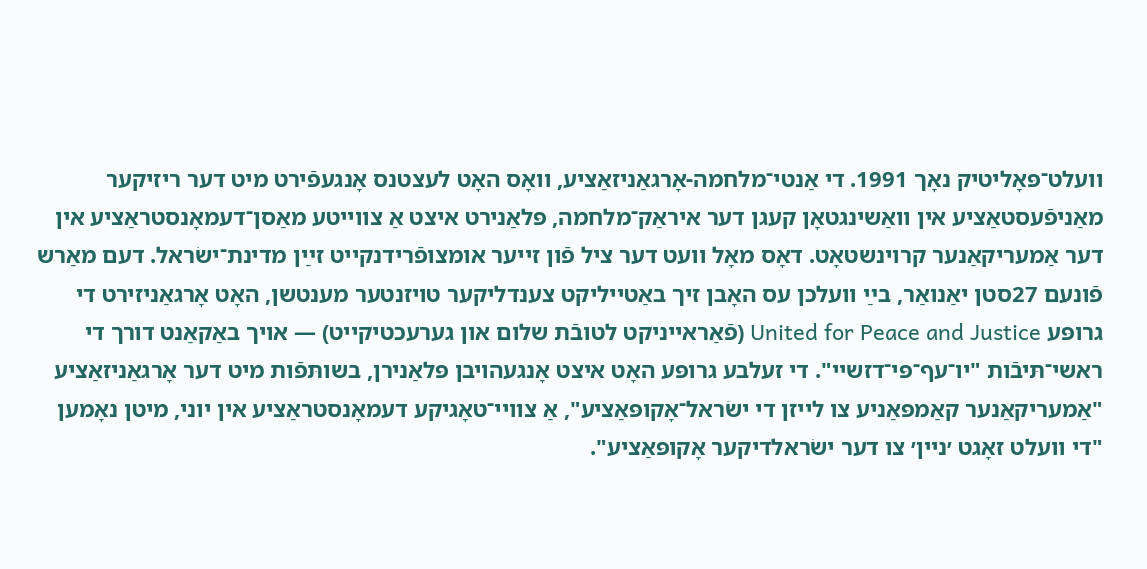וועלט־פּאָליטיק נאָך 1991. די אַנטי־מלחמה-אָרגאַניזאַציע, וואָס האָט לעצטנס אָנגעפֿירט מיט דער ריזיקער מאַניפֿעסטאַציע אין וואַשינגטאָן קעגן דער איראַק־מלחמה, פּלאַנירט איצט אַ צווייטע מאַסן־דעמאָנסטראַציע אין דער אַמעריקאַנער קרוינשטאָט. דאָס מאָל וועט דער ציל פֿון זייער אומצופֿרידנקייט זײַן מדינת־ישׂראל. דעם מאַרש פֿונעם 27סטן יאַנואַר, בײַ וועלכן עס האָבן זיך באַטייליקט צענדליקער טויזנטער מענטשן, האָט אָרגאַניזירט די גרופּע United for Peace and Justice (פֿאַראייניקט לטובֿת שלום און גערעכטיקייט) — אויך באַקאַנט דורך די ראשי־תּיבֿות "יו־עף־פּי־דזשיי". די זעלבע גרופּע האָט איצט אָנגעהויבן פּלאַנירן, בשותּפֿות מיט דער אָרגאַניזאַציע "אַמעריקאַנער קאַמפּאַניע צו לייזן די ישׂראל־אָקופּאַציע", אַ צוויי־טאָגיקע דעמאָנסטראַציע אין יוני, מיטן נאָמען "די וועלט זאָגט ׳ניין׳ צו דער ישׂראלדיקער אָקופּאַציע".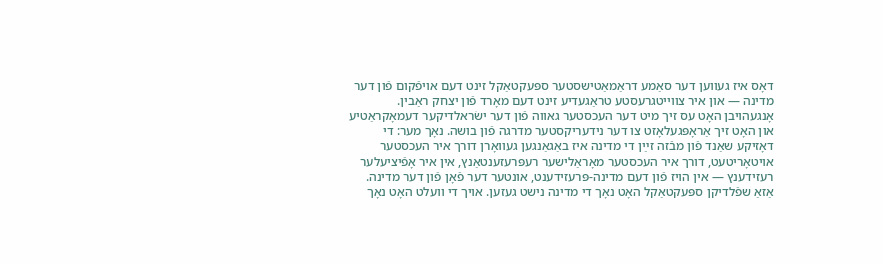דאָס איז געווען דער סאַמע דראַמאַטישסטער ספּעקטאַקל זינט דעם אויפֿקום פֿון דער מדינה — און איר צווייטגרעסטע טראַגעדיע זינט דעם מאָרד פֿון יצחק ראַבין. אָנגעהויבן האָט עס זיך מיט דער העכסטער גאווה פֿון דער ישׂראלדיקער דעמאָקראַטיע און האָט זיך אַראָפּגעלאָזט צו דער נידעריקסטער מדרגה פֿון בושה. נאָך מער: די דאָזיקע שאַנד פֿון מבֿזה זײַן די מדינה איז באַגאַנגען געוואָרן דורך איר העכסטער אויטאָריטעט, דורך איר העכסטער מאָראַלישער רעפּרעזענטאַנץ, אין איר אָפֿיציעלער רעזידענץ — אין הויז פֿון דעם מדינה-פּרעזידענט, אונטער דער פֿאָן פֿון דער מדינה. אַזאַ שפֿלדיקן ספּעקטאַקל האָט נאָך די מדינה נישט געזען. אויך די וועלט האָט נאָך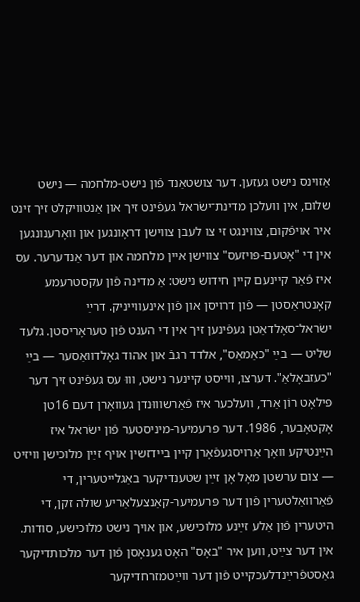אַזוינס נישט געזען. דער צושטאַנד פֿון נישט-מלחמה — נישט שלום, אין וועלכן מדינת־ישׂראל געפֿינט זיך און אַנטוויקלט זיך זינט איר אויפֿקום, צווינגט זי צו לעבן צווישן דראָונגען און וואָרענונגען אין די "אָטעם-פּויזעס" צווישן איין מלחמה און דער אַנדערער. עס איז פֿאַר קיינעם קיין חידוש נישט: אַ מדינה פֿון עקסטרעמע קאָנטראַסטן — פֿון דרויסן און פֿון אינעווייניק. דרײַ ישׂראל־סאָלדאַטן געפֿינען זיך אין די הענט פֿון טעראָריסטן. גלעד שליט — בײַ "כאַמאַס", אלדד רגבֿ און אהוד גאָלדוואַסער — בײַ "כעזבאָלאַ". דערצו, ווייסט קיינער נישט, וווּ עס געפֿינט זיך דער פּילאָט רוֹן אַרד, וועלכער איז פֿאַרשוווּנדן געוואָרן דעם 16טן אָקטאָבער, 1986. דער פּרעמיער-מיניסטער פֿון ישׂראל איז הײַנטיקע וואָך אַרויסגעפֿאָרן קיין ביידזשין אויף זײַן מלוכישן וויזיט — צום ערשטן מאָל אָן זײַן שטענדיקער באַגלייטערין, די פֿאַרוואַלטערין פֿון דער פּרעמיער-קאַנצעלאַריע שולה זקן, די היטערין פֿון אַלע זײַנע מלוכישע, און אויך נישט מלוכישע, סודות. אין דער צײַט, ווען איר "באָס" האָט גענאָסן פֿון דער מלכותדיקער גאַסטפֿרײַנדלעכקייט פֿון דער ווײַטמזרחדיקער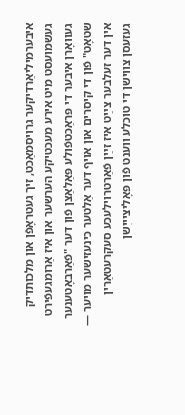איבערמיליאַרדיקער גרויסמאַכט, זיך געטראָפֿן און מלכותדיק געשמועסט מיט אירע מעכטיקע הערשער און איז אַרומגעפֿירט געוואָרן איבער די פּראַכטפֿולע פּאַלאַצן פֿון דער "פֿאַרבאָטענער שטאָט" פֿון די קיסרים און אויף דער אַלטער כינעזישער מויער — אין דער זעלבער צײַט איז זײַן פֿאַרטרוילעכע סעקרעטאַרין געזעסן צווישן די טוכלע ווענט פֿון פּאָליציייִשן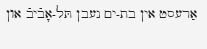אַרעסט אין בת-ים נעבן תּל-אָבֿיבֿ און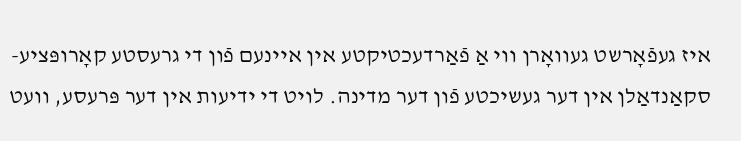איז געפֿאָרשט געוואָרן ווי אַ פֿאַרדעכטיקטע אין איינעם פֿון די גרעסטע קאָרופּציע-סקאַנדאַלן אין דער געשיכטע פֿון דער מדינה. לויט די ידיעות אין דער פּרעסע, וועט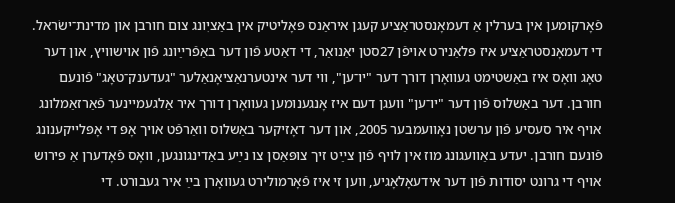פֿאָרקומען אין בערלין אַ דעמאָנסטראַציע קעגן איראַנס פּאָליטיק אין באַציִונג צום חורבן און מדינת־ישׂראל. די דעמאָנסטראַציע איז פּלאַנירט אויפֿן 27סטן יאַנואַר, די דאַטע פֿון דער באַפֿרײַונג פֿון אוישוויץ, און דער טאָג וואָס איז באַשטימט געוואָרן דורך דער "יו־ען", ווי דער אינטערנאַציאָנאַלער "געדענק־טאָג" פֿונעם חורבן. דער באַשלוס פֿון דער "יו־ען" וועגן דעם איז אָנגענומען געוואָרן דורך איר אַלגעמיינער פֿאַרזאַמלונג אויף איר סעסיע פֿון ערשטן נאָוועמבער 2005, און דער דאָזיקער באַשלוס וואַרפֿט אויך אָפּ די אָפּלייקענונג פֿונעם חורבן. יעדע באַוועגונג מוז אין לויף פֿון צײַט זיך צופּאַסן צו נײַע באַדינגונגען, וואָס פֿאָדערן אַ פּירוש אויף די גרונט יסודות פֿון דער אידעאָלאָגיע, ווען זי איז פֿאָרמולירט געוואָרן בײַ איר געבורט. די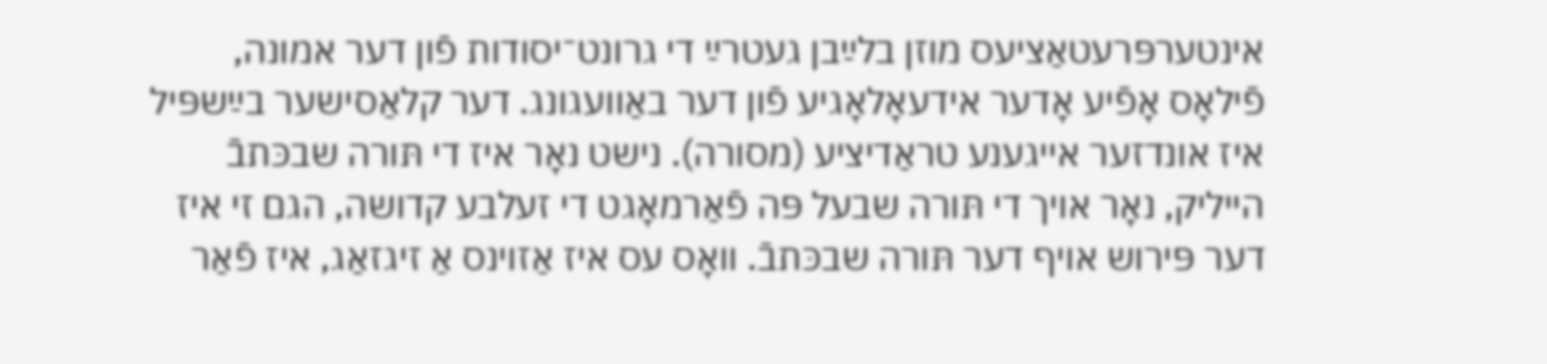אינטערפּרעטאַציעס מוזן בלײַבן געטרײַ די גרונט־יסודות פֿון דער אמונה, פֿילאָס אָפֿיע אָדער אידעאָלאָגיע פֿון דער באַוועגונג. דער קלאַסישער בײַשפּיל איז אונדזער אייגענע טראַדיציע (מסורה). נישט נאָר איז די תּורה שבכּתבֿ הייליק, נאָר אויך די תּורה שבעל פּה פֿאַרמאָגט די זעלבע קדושה, הגם זי איז דער פּירוש אויף דער תּורה שבכּתבֿ. וואָס עס איז אַזוינס אַ זיגזאַג, איז פֿאַר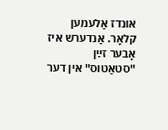אונדז אַלעמען קלאָר. אַנדערש איז אָבער זײַן "סטאַטוס" אין דער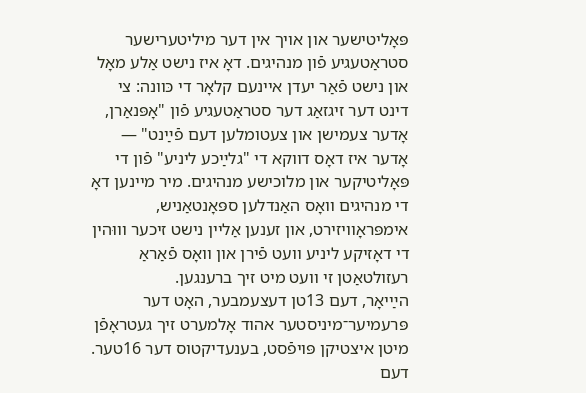פּאָליטישער און אויך אין דער מיליטערישער סטראַטעגיע פֿון מנהיגים. דאָ איז נישט אַלע מאָל און נישט פֿאַר יעדן איינעם קלאָר די כּוונה: צי דינט דער זיגזאַג דער סטראַטעגיע פֿון "אָפּנאַרן, אָדער צעמישן און צעטומלען דעם פֿײַנט" — אָדער איז דאָס דווקא די "גלײַכע ליניע" פֿון די פּאָליטיקער און מלוכישע מנהיגים. מיר מיינען דאָ די מנהיגים וואָס האַנדלען ספּאָנטאַניש, אימפּראָוויזירט, און זענען אַליין נישט זיכער וווּהין די דאָזיקע ליניע וועט פֿירן און וואָס פֿאַראַ רעזולטאַטן זי וועט מיט זיך ברענגען.
הײַיאָר, דעם 13טן דעצעמבער, האָט דער פּרעמיער־מיניסטער אהוד אָלמערט זיך געטראָפֿן מיטן איצטיקן פּויפֿסט, בענעדיקטוס דער 16טער. דעם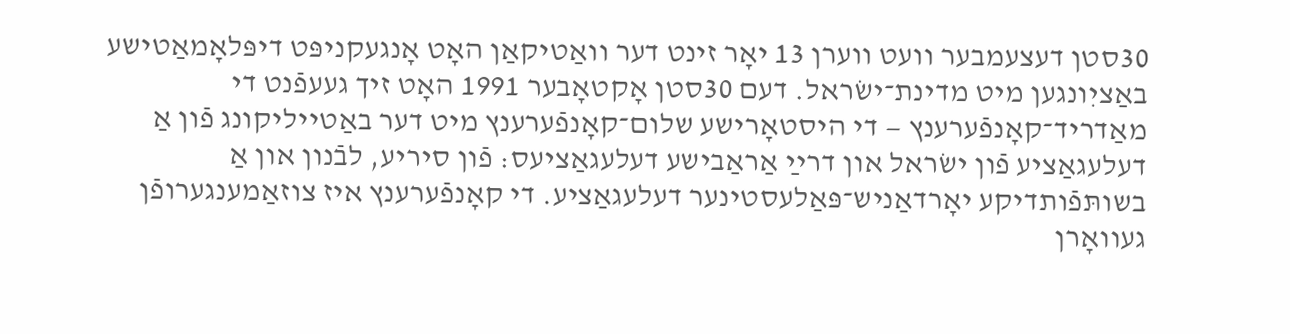30סטן דעצעמבער וועט ווערן 13 יאָר זינט דער וואַטיקאַן האָט אָנגעקניפּט דיפּלאָמאַטישע באַציִונגען מיט מדינת־ישׂראל. דעם 30סטן אָקטאָבער 1991 האָט זיך געעפֿנט די מאַדריד־קאָנפֿערענץ — די היסטאָרישע שלום־קאָנפֿערענץ מיט דער באַטייליקונג פֿון אַ דעלעגאַציע פֿון ישׂראל און דרײַ אַראַבישע דעלעגאַציעס: פֿון סיריע, לבֿנון און אַ בשותּפֿותדיקע יאָרדאַניש־פּאַלעסטינער דעלעגאַציע. די קאָנפֿערענץ איז צוזאַמענגערופֿן געוואָרן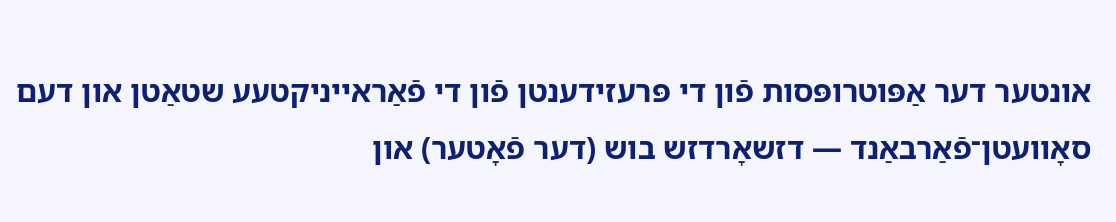אונטער דער אַפּוטרופּסות פֿון די פּרעזידענטן פֿון די פֿאַראייניקטעע שטאַטן און דעם סאָוועטן־פֿאַרבאַנד — דזשאָרדזש בוש (דער פֿאָטער) און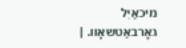מיכאַיִל גאָרבאַטשאָוו. |